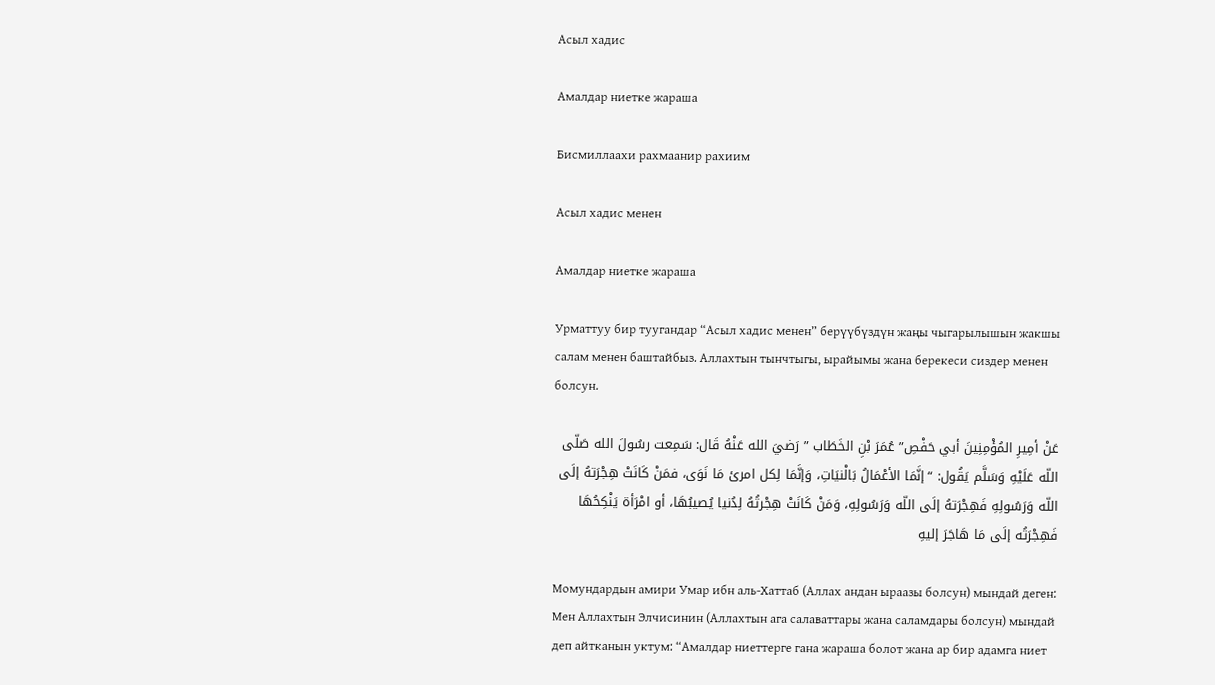Асыл хадис

Амалдар ниетке жараша

Бисмиллаахи рахмаанир рахиим

Асыл хадис менен

Амалдар ниетке жараша

Урматтуу бир туугандар “Асыл хадис менен” берүүбүздүн жаңы чыгарылышын жакшы салам менен баштайбыз. Аллахтын тынчтыгы, ырайымы жана берекеси сиздер менен болсун.

عَنْ أمِيرِ المُؤْمِنِينَ أبي حَفْصِ” عُمَرَ بْنِ الخَطَاب ” رَضيَ الله عَنْهُ قَال: سَمِعت رسُولَ الله صَلّى اللّه عَلَيْهِ وَسَلَّم يَقُول: “إنَّمَا الأعْمَالُ بَالْنيَاتِ، وَإنَّمَا لِكل امرئ مَا نَوَى، فمَنْ كَانَتْ هِجْرَتهُ إلَى اللّه وَرَسُولِهِ فَهِجْرَتهُ إلَى اللّه وَرَسُولِهِ، وَمَنْ كَانَتْ هِجْرتُهُ لِدُنيا يُصيبُهَا، أو امْرَأة يَنْكِحُهَا فَهِجْرَتُه إلَى مَا هَاجَرَ إليهِ

Момундардын амири Умар ибн аль-Хаттаб (Аллах андан ыраазы болсун) мындай деген: Мен Аллахтын Элчисинин (Аллахтын ага салаваттары жана саламдары болсун) мындай деп айтканын уктум: “Амалдар ниеттерге гана жараша болот жана ар бир адамга ниет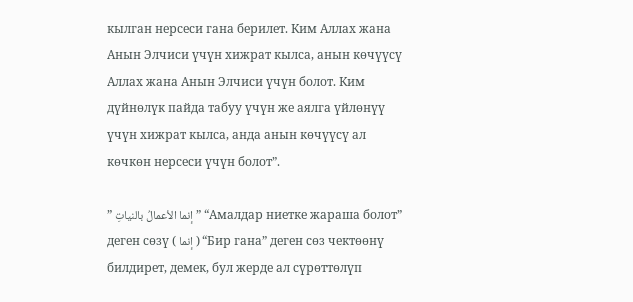кылган нерсеси гана берилет. Ким Аллах жана Анын Элчиси үчүн хижрат кылса, анын көчүүсү Аллах жана Анын Элчиси үчүн болот. Ким дүйнөлүк пайда табуу үчүн же аялга үйлөнүү үчүн хижрат кылса, анда анын көчүүсү ал көчкөн нерсеси үчүн болот”.

” إنما الأعمالُ بالنياتِ ” “Амалдар ниетке жараша болот” деген сөзү ( إنما ) “Бир гана” деген сөз чектөөнү билдирет, демек, бул жерде ал сүрөттөлүп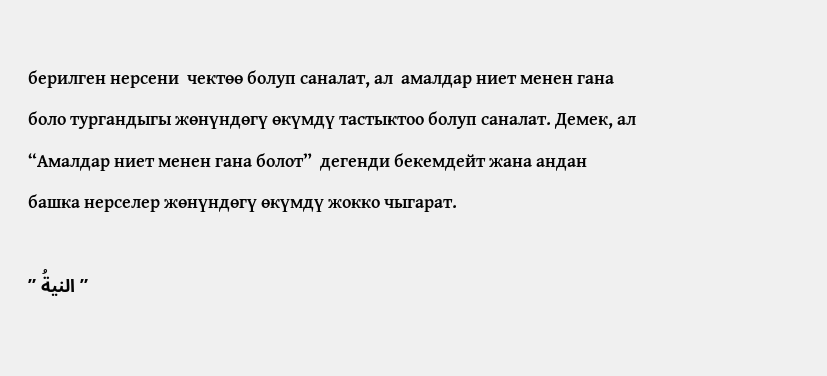берилген нерсени  чектөө болуп саналат, ал  амалдар ниет менен гана боло тургандыгы жөнүндөгү өкүмдү тастыктоо болуп саналат. Демек, ал “Амалдар ниет менен гана болот”  дегенди бекемдейт жана андан башка нерселер жөнүндөгү өкүмдү жокко чыгарат.

” النيةُ ”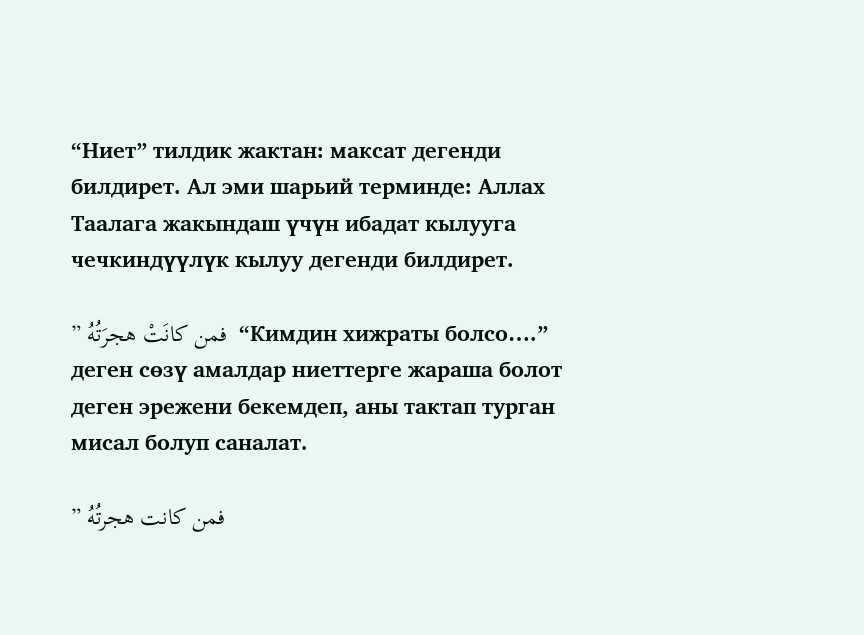“Ниет” тилдик жактан: максат дегенди билдирет. Ал эми шарьий терминде: Аллах Таалага жакындаш үчүн ибадат кылууга чечкиндүүлүк кылуу дегенди билдирет.

” فمن كانَتْ هجرَتُهُ  “Кимдин хижраты болсо….” деген сөзү амалдар ниеттерге жараша болот деген эрежени бекемдеп, аны тактап турган мисал болуп саналат.

” فمن كانت هجرتُهُ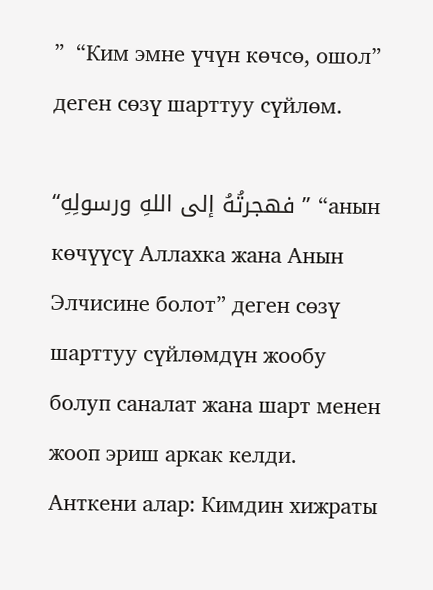”  “Ким эмне үчүн көчсө, ошол”  деген сөзү шарттуу сүйлөм.

“فهجرتُهُ إلى اللهِ ورسولِهِ ” “анын көчүүсү Аллахка жана Анын Элчисине болот” деген сөзү шарттуу сүйлөмдүн жообу болуп саналат жана шарт менен жооп эриш аркак келди. Анткени алар: Кимдин хижраты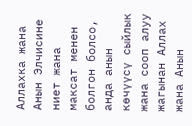Аллахка жана Анын Элчисине ниет жана максат менен болгон болсо, анда анын көчүүсү сыйлык жана сооп алуу жагынан Аллах жана Анын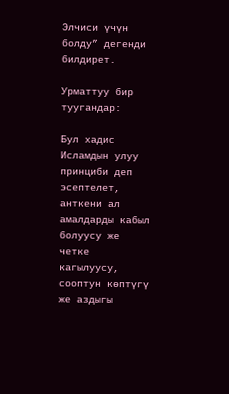Элчиси үчүн  болду” дегенди билдирет.

Урматтуу бир туугандар:

Бул хадис Исламдын улуу принциби деп эсептелет, анткени ал амалдарды кабыл болуусу же четке кагылуусу, сооптун көптүгү же аздыгы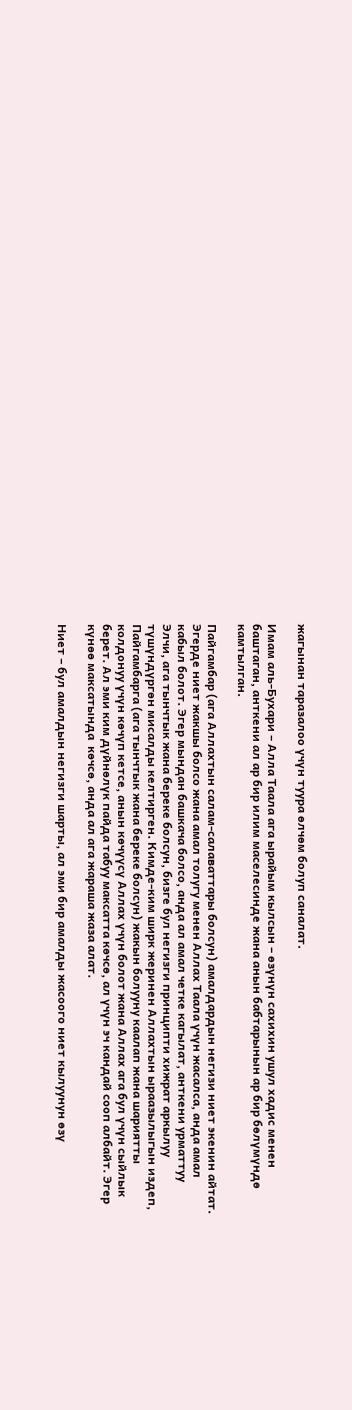жагынан таразалоо үчүн туура өлчөм болуп саналат.

Имам аль-Бухари – Алла Таала ага ырайым кылсын – өзүнүн сахихин ушул хадис менен баштаган, анткени ал ар бир илим маселесинде жана анын бабтарынын ар бир бөлүмүндө камтылган.

Пайгамбар (ага Аллахтын салам-салаваттары болсун) амалдардын негизи ниет экенин айтат. Эгерде ниет жакшы болсо жана амал толугу менен Аллах Таала үчүн жасалса, анда амал кабыл болот. Эгер мындан башкача болсо, анда ал амал четке кагылат, анткени урматтуу Элчи, ага тынчтык жана береке болсун, бизге бул негизги принципти хижрат аркылуу түшүндүргөн мисалды келтирген. Кимде-ким ширк жеринен Аллахтын ыраазылыгын издеп, Пайгамбарга (ага тынчтык жана береке болсун) жакын болууну каалап жана шариятты колдонуу үчүн көчүп кетсе, анын көчүүсү Аллах үчүн болот жана Аллах ага бул үчүн сыйлык берет. Ал эми ким дүйнөлүк пайда табуу максатта көчсө, ал үчүн эч кандай сооп албайт. Эгер күнөө максатында  көчсө, анда ал ага жараша жаза алат.

Ниет – бул амалдын негизги шарты, ал эми бир амалды жасоого ниет кылуунун өзү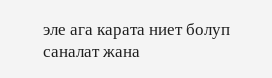эле ага карата ниет болуп саналат жана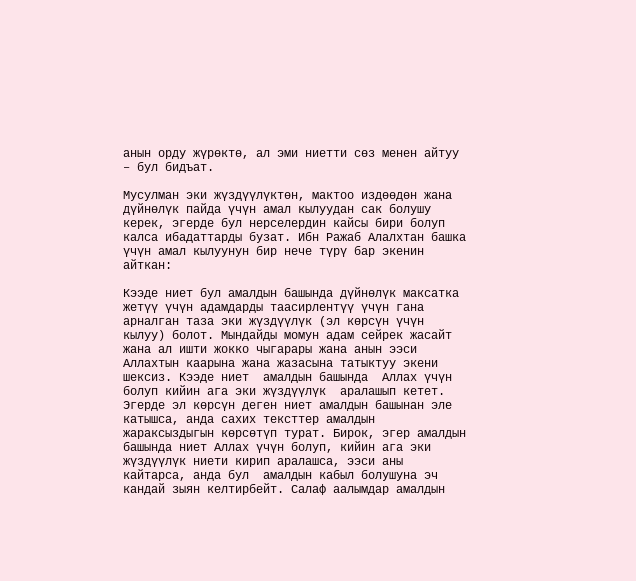анын орду жүрөктө, ал эми ниетти сөз менен айтуу – бул бидъат.

Мусулман эки жүздүүлүктөн, мактоо издөөдөн жана дүйнөлүк пайда үчүн амал кылуудан сак болушу керек, эгерде бул нерселердин кайсы бири болуп калса ибадаттарды бузат. Ибн Ражаб Алалхтан башка үчүн амал кылуунун бир нече түрү бар экенин айткан:

Кээде ниет бул амалдын башында дүйнөлүк максатка жетүү үчүн адамдарды таасирлентүү үчүн гана арналган таза эки жүздүүлүк (эл көрсүн үчүн кылуу) болот. Мындайды момун адам сейрек жасайт жана ал ишти жокко чыгарары жана анын ээси Аллахтын каарына жана жазасына татыктуу экени шексиз. Кээде ниет  амалдын башында  Аллах үчүн болуп кийин ага эки жүздүүлүк  аралашып кетет. Эгерде эл көрсүн деген ниет амалдын башынан эле катышса, анда сахих тексттер амалдын жараксыздыгын көрсөтүп турат. Бирок, эгер амалдын башында ниет Аллах үчүн болуп, кийин ага эки жүздүүлүк ниети кирип аралашса, ээси аны кайтарса, анда бул  амалдын кабыл болушуна эч кандай зыян келтирбейт. Салаф аалымдар амалдын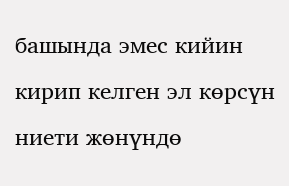башында эмес кийин кирип келген эл көрсүн ниети жөнүндө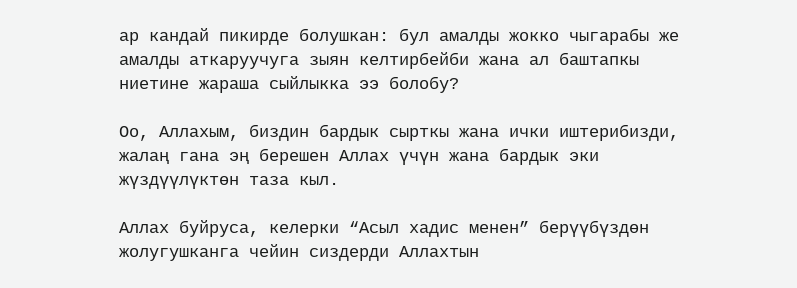ар кандай пикирде болушкан: бул амалды жокко чыгарабы же  амалды аткаруучуга зыян келтирбейби жана ал баштапкы ниетине жараша сыйлыкка ээ болобу?

Оо, Аллахым, биздин бардык сырткы жана ички иштерибизди, жалаң гана эң берешен Аллах үчүн жана бардык эки жүздүүлүктөн таза кыл.

Аллах буйруса, келерки “Асыл хадис менен” берүүбүздөн жолугушканга чейин сиздерди Аллахтын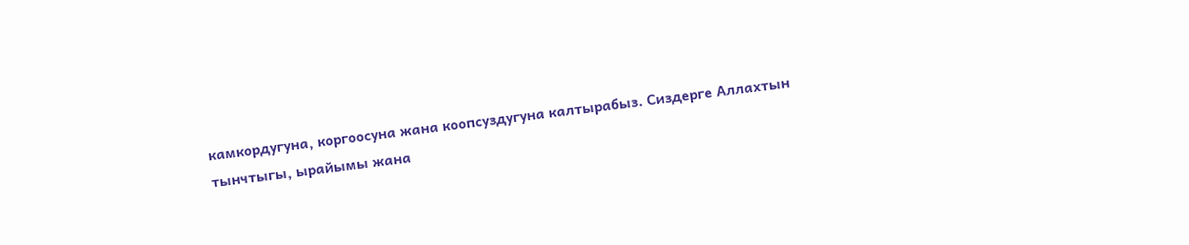камкордугуна, коргоосуна жана коопсуздугуна калтырабыз. Сиздерге Аллахтын тынчтыгы, ырайымы жана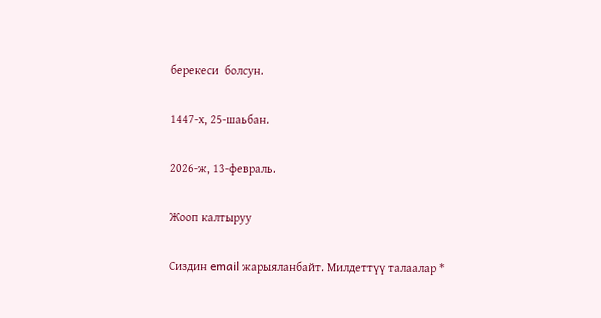берекеси  болсун.

1447-х, 25-шаьбан.

2026-ж, 13-февраль.

Жооп калтыруу

Сиздин email жарыяланбайт. Милдеттүү талаалар *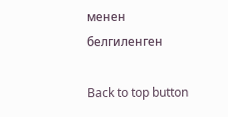менен белгиленген

Back to top button